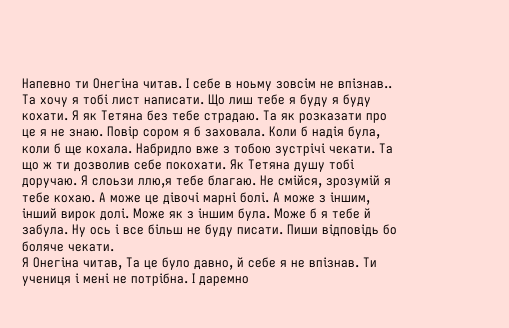Напевно ти Онегіна читав. І себе в ноьму зовсім не впізнав.. Та хочу я тобі лист написати. Що лиш тебе я буду я буду кохати. Я як Тетяна без тебе страдаю. Та як розказати про це я не знаю. Повір сором я б заховала. Коли б надія була, коли б ще кохала. Набридло вже з тобою зустрічі чекати. Та що ж ти дозволив себе покохати. Як Тетяна душу тобі доручаю. Я слоьзи ллю,я тебе благаю. Не смійся, зрозумій я тебе кохаю. А може це дівочі марні болі. А може з іншим, інший вирок долі. Може як з іншим була. Може б я тебе й забула. Ну ось і все більш не буду писати. Пиши відповідь бо боляче чекати.
Я Онегіна читав, Та це було давно, й себе я не впізнав. Ти учениця і мені не потрібна. І даремно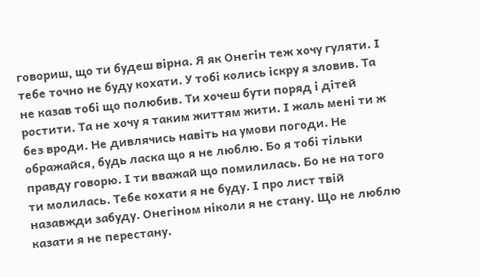говориш, що ти будеш вірна. Я як Онегін теж хочу гуляти. І тебе точно не буду кохати. У тобі колись іскру я зловив. Та не казав тобі що полюбив. Ти хочеш бути поряд і дітей ростити. Та не хочу я таким життям жити. І жаль мені ти ж без вроди. Не дивлячись навіть на умови погоди. Не ображайся, будь ласка що я не люблю. Бо я тобі тільки правду говорю. І ти вважай що помилилась. Бо не на того ти молилась. Тебе кохати я не буду. І про лист твій назавжди забуду. Онегіном ніколи я не стану. Що не люблю казати я не перестану.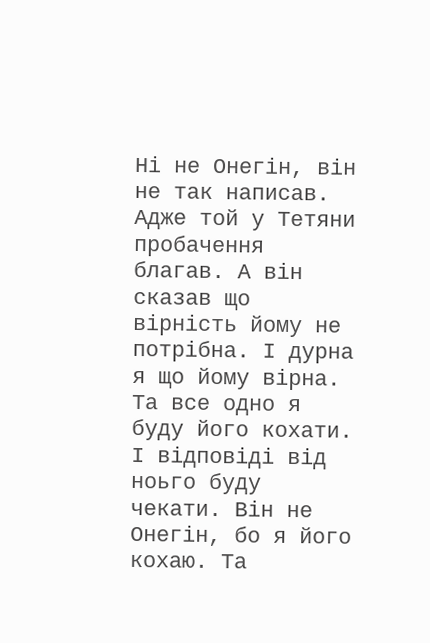Ні не Онегін, він не так написав. Адже той у Тетяни пробачення благав. А він сказав що вірність йому не потрібна. І дурна я що йому вірна. Та все одно я буду його кохати. І відповіді від ноьго буду чекати. Він не Онегін, бо я його кохаю. Та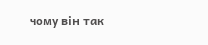чому він так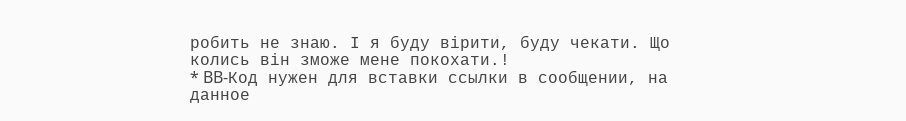робить не знаю. І я буду вірити, буду чекати. Що колись він зможе мене покохати.!
* BB-Код нужен для вставки ссылки в сообщении, на данное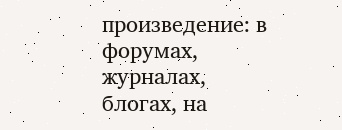произведение: в форумах, журналах, блогах, на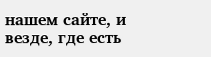нашем сайте, и везде, где есть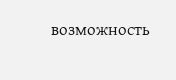возможность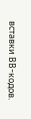вставки BB-кодов.